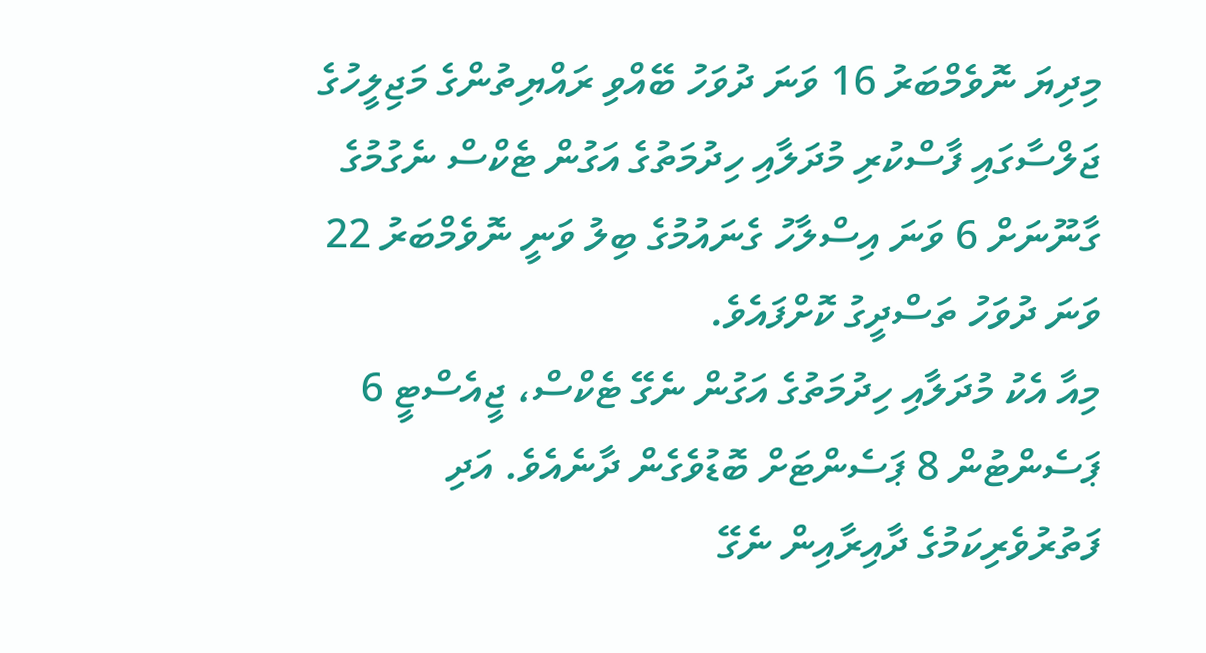މިދިޔަ ނޮވެމްބަރު 16 ވަނަ ދުވަހު ބޭއްވި ރައްޔިތުންގެ މަޖިލީހުގެ ޖަލްސާގައި ފާސްކުރި މުދަލާއި ހިދުމަތުގެ އަގުން ޓެކްސް ނެގުމުގެ ގާނޫނަށް 6 ވަނަ އިސްލާހު ގެނައުމުގެ ބިލު ވަނީ ނޮވެމްބަރު 22 ވަނަ ދުވަހު ތަސްދީގު ކޮށްފައެވެ.
މިއާ އެކު މުދަލާއި ހިދުމަތުގެ އަގުން ނެގޭ ޓެކްސް، ޖީއެސްޓީ 6 ޕަސެންޓުން 8 ޕަސެންޓަށް ބޮޑުވެގެން ދާނެއެވެ. އަދި ފަތުރުވެރިކަމުގެ ދާއިރާއިން ނެގޭ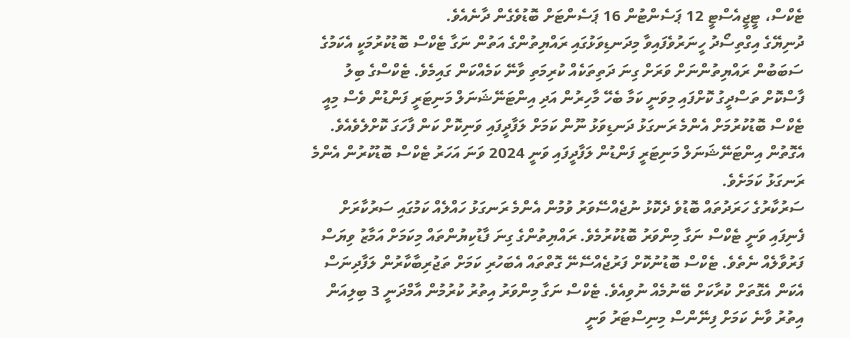ޓެކްސް، ޓީޖީއެސްޓީ 12 ޕަސެންޓުން 16 ޕަސެންޓަށް ބޮޑުވެގެން ދާނެއެވެ.
ދުނިޔޭގެ އިގްތިސޯދު ހީނަރުވެފައިވާ މިދަނޑިވަޅުގައި ރައްޔިތުންގެ އަތުން ނަގާ ޓެކްސް ބޮޑުކުރުމަކީ އެކަމުގެ ސަބަބުން ރައްޔިތުންނަށް ވަރަށް ގިނަ ދަތިތަކެއް ކުރިމަތި ވާނޭ ކަމެއްކަން ގައިމެވެ. ޓެކްސްގެ ބިލު ފާސްކޮށް ތަސްދީގު ކޮށްފައި މިވަނީ ކަމާ ބެހޭ މާހިރުން އަދި އިންޓަނޭޝަނަލް މަނިޓަރީ ފަންޑުން ވެސް މިއީ ޓެކްސް ބޮޑުކުރުމަށް އެންމެ ރަނގަޅު ދަނޑިވަޅު ނޫން ކަމަށް ލަފާދީފައި ވަނިކޮށް ކަން ފާހަގަ ކޮށްލެވެއެވެ. އެގޮތުން އިންޓަނޭޝަނަލް މަނިޓަރީ ފަންޑުން ލަފާދީފައި ވަނީ 2024 ވަނަ އަހަރު ޓެކްސް ބޮޑުކުރުން އެންމެ ރަނގަޅު ކަމަށެވެ.
ސަރުކާރުގެ ހަރަދުތައް ބޮޑުވެ ދެކޮޅު ނުޖެއްސޭވަރު ވުމުން އެންމެ ރަނގަޅު ހައްލެއް ކަމުގައި ސަރުކާރަށް ފެނިފައި ވަނީ ޓެކްސް ނަގާ މިންވަރު ބޮޑުކުރުމެވެ. ރައްޔިތުންގެ ގިނަ ފާޑުކިޔުންތައް މިކަމަށް އަމާޒު ވިޔަސް ފަރުވާލެއް ނެތެވެ. ޓެކްސް ބޮޑުނުކޮށް ފަރުޖެއްސޭނޭ ގޮތްތައް އެބަހުރި ކަމަށް ތަޖުރިބާކާރުން ލަފާދިނަސް އެކަން އެގޮތަށް ކުރާކަށް ބޭނުމެއް ނުވިއެވެ. ޓެކްސް ނަގާ މިންވަރު އިތުރު ކުރުމުން އާމްދަނީ 3 ބިލިއަން އިތުރު ވާނެ ކަމަށް ފިނޭންސް މިނިސްޓަރު ވަނީ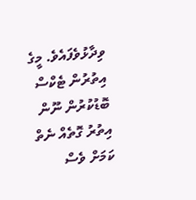ވިދާޅުވެފައެވެ. މީގެ އިތުރުން ޓެކްސް ބޮޑުކުރުން ނޫން އިތުރު ގޮތެއް ނެތް ކަމަށް ވެސް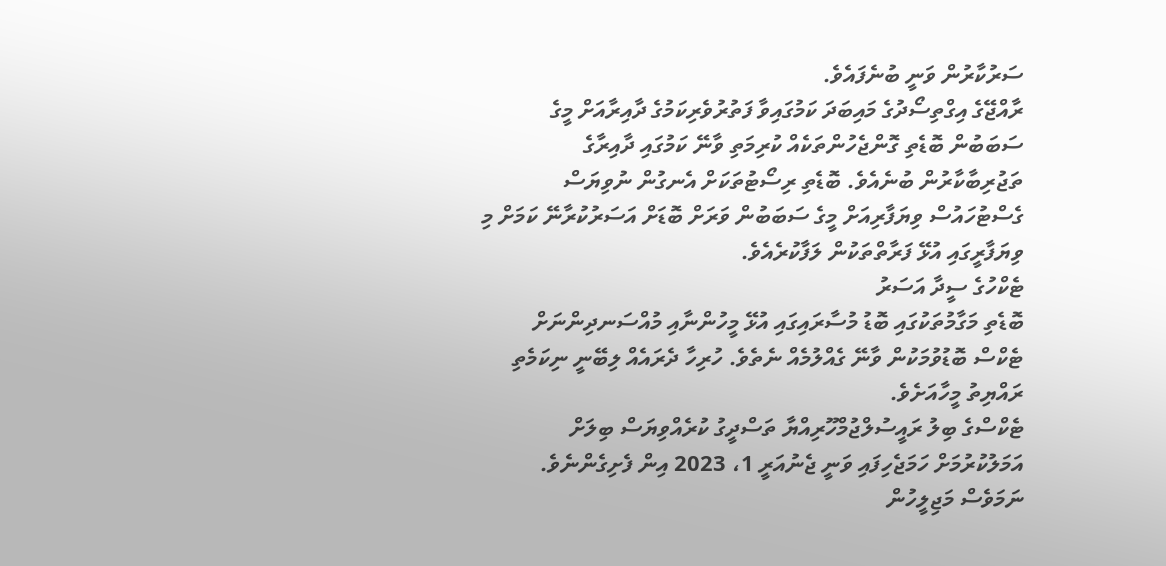ސަރުކާރުން ވަނީ ބުނެފައެވެ.
ރާއްޖޭގެ އިގްތިސޯދުގެ މައިބަދަ ކަމުގައިވާ ފަތުރުވެރިކަމުގެ ދާއިރާއަށް މީގެ ސަބަބުން ބޮޑެތި ގޮންޖެހުންތަކެއް ކުރިމަތި ވާނޭ ކަމުގައި ދާއިރާގެ ތަޖުރިބާކާރުން ބުނެއެވެ. ބޮޑެތި ރިސޯޓުތަކަށް އެނގުން ނުވިޔަސް ގެސްޓުހައުސް ވިޔަފާރިއަށް މީގެ ސަބަބުން ވަރަށް ބޮޑަށް އަސަރުކުރާނޭ ކަމަށް މި ވިޔަފާރީގައި އުޅޭ ފަރާތްތަކުން ލަފާކުރެއެވެ.
ޓެކްހުގެ ސީދާ އަސަރު
ބޮޑެތި މަގާމުތަކުގައި ބޮޑު މުސާރައިގައި އުޅޭ މީހުންނާއި މުއްސަނދިންނަށް ޓެކްސް ބޮޑުވުމަކުން ވާނޭ ގެއްލުމެއް ނެތެވެ. ހުރިހާ ދެރައެއް ލިބޭނީ ނިކަމެތި ރައްޔިތު މީހާއަށެވެ.
ޓެކްސްގެ ބިލު ރައީސުލްޖުމްހޫރިއްޔާ ތަސްދީގު ކުރެއްވިޔަސް ބިލަށް އަމަލުކުރުމަށް ހަމަޖެހިފައި ވަނީ ޖެނުއަރީ 1، 2023 އިން ފެށިގެންނެވެ. ނަމަވެސް މަޖިލީހުން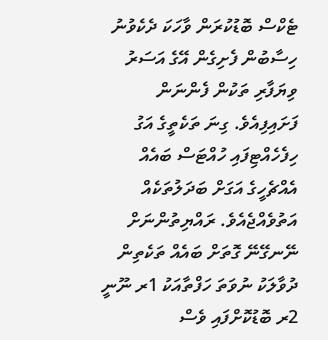ޓެކްސް ބޮޑުކުރަން ވާހަކަ ދެކެވުނު ހިސާބުން ފެށިގެން އޭގެ އަސަރު ވިޔަފާރި ތަކުން ފެންނަން ފަށައިފިއެވެ. ގިނަ ތަކެތީގެ އަގު ހިފެހެއްޓިފައި ހުއްޓަސް ބައެއް އެއްޗެހީގެ އަގަށް ބަދަލުތަކެއް އަތުވެއްޖެއެވެ. ރައްޔިތުންނަށް ނޭނގޭނޭ ގޮތަށް ބައެއް ތަކެތިން ދުވާލަކު ނުވަތަ ހަފްތާއަކު 1ރ ނޫނީ 2ރ ބޮޑުކޮށްފައި ވެސް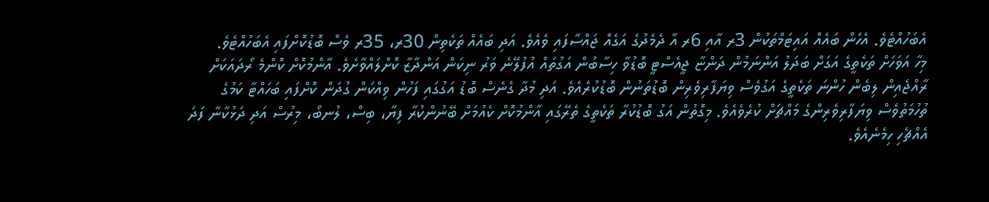އެބަހުއްޓެވެ. އެހެން ބައެއް އައިޓަމްތަކުން 3ރ އާއި 6ރ އާ ދެމެދުގެ އަގެއް ޖައްސާފައި ވެއެވެ. އަދި ބައެއް ތަކެތިން 30ރ، 35ރ ވެސް ބޮޑުކޮށްފައި އެބަހުއްޓެވެ.
މިހާ އަވަހަށް ތަކެތީގެ އަގަށް ބަދަލު އަންނަމުން ދަންޏާ ޖީއެސްޓީ ބޮޑުވާ ހިސާބުން އަގުތައް އުފުލޭނެ ވަރު ނިކަން އަންދާޒާ ކޮށްލައްވާށެވެ. އާންމުކޮށް ކޮންމެ ރޯދައަކަށް ރާއްޖެއިން ލިބެން ހުންނަ ތަކެތީގެ އަގުވެސް ވިޔަފާރިވެރިން ބޮޑުތަނުން ބޮޑުކުރެއެވެ. އަދި މުދާ ގެނެސް ބޮޑު އަގުގައި ފަހުން ވިއްކަން ގުދަން ކޮށްފައި ބަހައްޓާ ކަމުގެ ތުހުމަތުވެސް ވިޔަފާރިވެރިންގެ މައްޗަށް ކުރެވެއެވެ. މިގޮތުން އަގު ބޮޑުކުރާ ތަކެތީގެ ތެރޭގައި އާންމުކޮށް ކެއުމަށް ބޭނުންކުރާ ފިޔާ، ބިސް، ލުނބޯ، މިރުސް އަދި ދަޅުކާނާ ފަދަ އެއްޗެހި ހިމެނެއެވެ.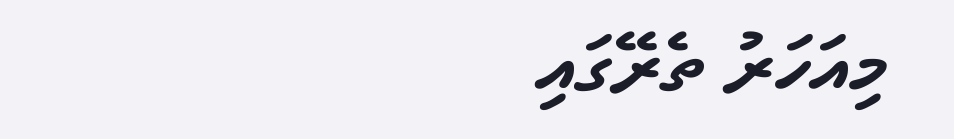މިއަހަރު ތެރޭގައި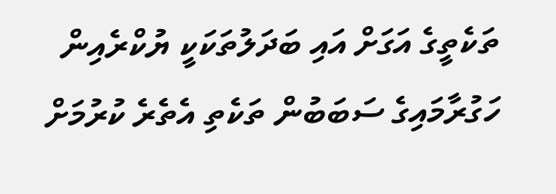ތަކެތީގެ އަގަށް އައި ބަދަލުތަކަކީ ޔުކްރެއިން ހަގުރާމައިގެ ސަބަބުން ތަކެތި އެތެރެ ކުރުމަށް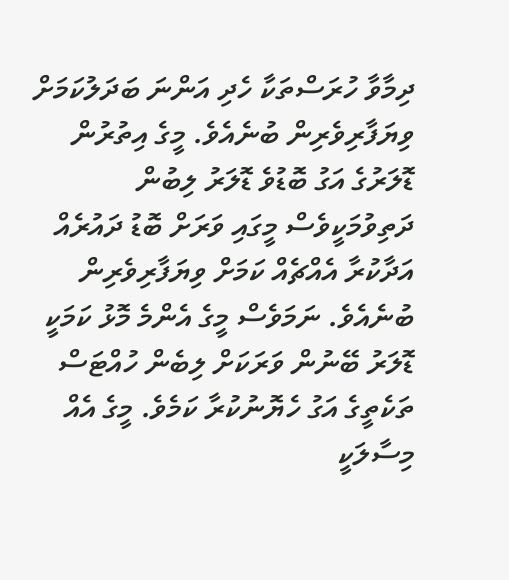ދިމާވާ ހުރަސްތަކާ ހެދި އަންނަ ބަދަލުކަމަށް ވިޔަފާރިވެރިން ބުނެއެވެ. މީގެ އިތުރުން ޑޮލަރުގެ އަގު ބޮޑުވެ ޑޮލަރު ލިބުން ދަތިވުމަކީވެސް މީގައި ވަރަށް ބޮޑު ދައުރެއް އަދާކުރާ އެއްޗެއް ކަމަށް ވިޔަފާރިވެރިން ބުނެއެވެ. ނަމަވެސް މީގެ އެންމެ މޮޅު ކަމަކީ ޑޮލަރު ބޭނުން ވަރަކަށް ލިބެން ހުއްޓަސް ތަކެތީގެ އަގު ހެޔޮނުކުރާ ކަމެވެ. މީގެ އެއް މިސާލަކީ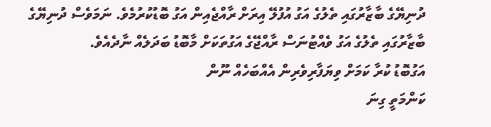ދުނިޔޭގެ ބާޒާރުގައި ތެލުގެ އަގު އުފުލޭ އިރަށް ރާއްޖެއިން އަގު ބޮޑުކުރުމެވެ. ނަމަވެސް ދުނިޔޭގެ ބާޒާރުގައި ތެލުގެ އަގު ވެއްޓުނަސް ރާއްޖޭގެ އަގުތަކަށް މާބޮޑު ބަދަލެއް ނާދެއެވެ.
އަގުބޮޑު ކުރާ ކަމަށް ވިޔަފާރިވެރިން އެއްބަހެއް ނޫން
ކަންމަތީ ގިނަ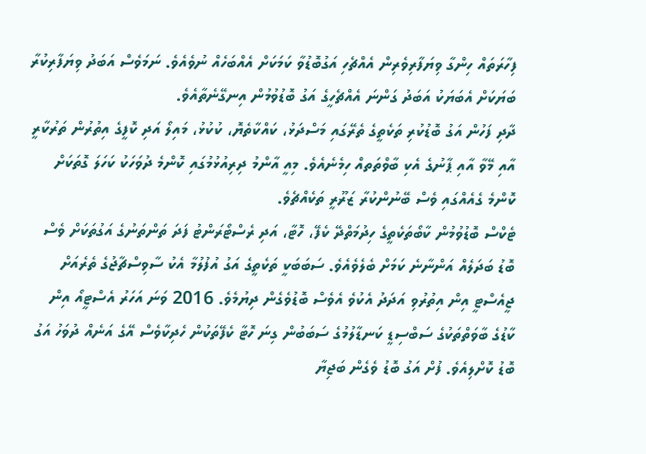ފިހާރަތައް ހިންގާ ވިޔަފާރިވެރިން އެއްޗެހި އަގުބޮޑުވާ ކަމަކަށް އެއްބަހެއް ނުވެއެވެ. ނަމަވެސް އަބަދު ވިޔަފާރިކުރާ ބަޔަކަށް އެބަޔަކު އަބަދު ގަންނަ އެއްޗެހީގެ އަގު ބޮޑުވުމުން އިނގޭނެތާއެވެ.
ދާދި ފަހުން އަގު ބޮޑުކުރި ތަކެތީގެ ތެރޭގައި މަސްދަޅު، ކައްކާތެޔޮ، ކުކުޅު، މައިލޯ އަދި ކޮފީގެ އިތުރުން ތަރުކާރީ އާއި މޭވާ އާއި ޕާނުގެ އެކި ބާވްތަތއް ހިމެނެއެވެ. މިއީ އާންމު ދިރިއުޅުމުގައި ކޮންމެ ދުވަހަކު ކަހަލަ ގޮތަކަށް ކޮންމެ ގެއެއްގައި ވެސް ބޭނުންކުރާ ޒަރޫރީ ތަކެއްޗެވެ.
ޓެކްސް ބޮޑުވުމުން ކާބޯތަކެތީގެ ހިދުމަތްދޭ ކެފޭ، ހޮޓާ، އަދި ރެސްޓޯރަންޓު ފަދަ ތަންތަނުގެ އަގުތަކަށް ވެސް ބޮޑު ބަދަލެއް އަންނާނެ ކަމަށް ބެލެވެއެވެ. ސަބަބަކީ ތަކެތީގެ އަގު އުފުލުމާ އެކު ސާވިސްޗާޖުގެ ތެރެއަށް ޖީއެސްޓީ އިން އިތުރުވި އަދަދު އެކުވެ އެވެސް ބޮޑުވެގެން ދިޔުމެވެ. 2016 ވަނަ އަހަރު އެސްޓީއޯ އިން ކާޑުގެ ބާވަތްތަކުގެ ސަބްސިޑީ ކަނޑާލުމުގެ ސަބަބުން ގިނަ ހޮޓާ ކެފޭތަކުން ހެދިކާވެސް އޭގެ އަނެއް ދުވަހު އަގު ބޮޑު ކޮށްލިއެވެ. ފުށް އަގު ބޮޑު ވެގެން ބަޖިޔާ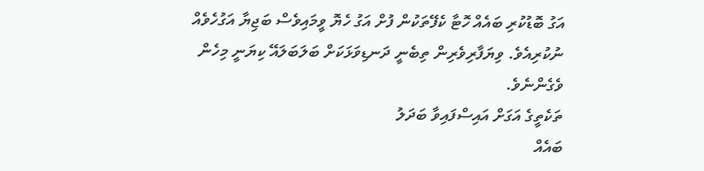އަގު ބޮޑުކުރި ބައެއް ހޮޓާ ކެފޭތަކުން ފުށް އަގު ހެޔޮ ވީމައިވެސް ބަޖިޔާ އަގުހެވެއް ނުކުރިއެވެ. ވިޔަފާރިވެރިން ތިބެނީ ދަނޑިވަޅަކަށް ބަލަބަލައޭ ކިޔަނީ މިހެން ވެގެންނެވެ.
ތަކެތީގެ އަގަށް އައިސްފައިވާ ބަދަލު
ބައެއް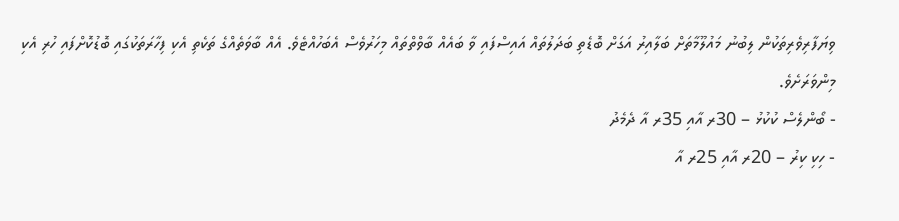ވިޔަފާރިވެރިތަކުން ލިބުނު މައުލޫމާތަށް ބަލާއިރު އަގަށް ބޮޑެތި ބަދަލުތައް އައިސްފައި ވާ ބައެއް ބާވްތްތައް މިހަރުވެސް އެބަހުއްޓެވެ. އެއް ބާވަތެއްގެ ތަކެތި އެކި ފިހާރަތަކުގައި ބޮޑުކޮށްފައި ހުރި އެކި މިންވަރަށެވެ.
- ބޯންލެސް ކުކުޅު – 30ރ އާއި 35ރ އާ ދެމެދު
- ހިކި ކިރު – 20ރ އާއި 25ރ އާ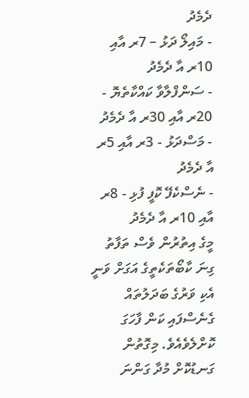ދެމެދު
- މައިލޯ ދަޅު – 7ރ އާއި 10ރ އާ ދެމެދު
- ސަންފްލާވާ ކައްކާތެޔޮ - 20ރ އާއި 30ރ އާ ދެމެދު
- މަސްދަޅު - 3ރ އާއި 5ރ އާ ދެމެދު
- ނެސްކެފޭ ކޮފީ ފުޅި - 8ރ އާއި 10ރ އާ ދެމެދު
މީގެ އިތުރުން ވެސް ތަފާތު ގިނަ ކާބޯތަކެތީގެ އަގަށް ވަނީ އެކި ވަރުގެ ބަދަލުތައް ގެނެސްފައި ކަން ފާހަގަ ކޮށްލެވެއެވެ. މިގޮތުން ގަނޑުކޮށް މުދާ ގަންނަ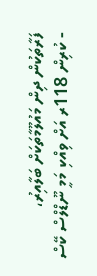ފަރާތަކުން ދިން މައުލޫމާތަކަށް ބަލާއިރު،
- ކުރިން 118ރ އަށް ވިއްކި މަމީ ނޫޑްލްސް ކޭސް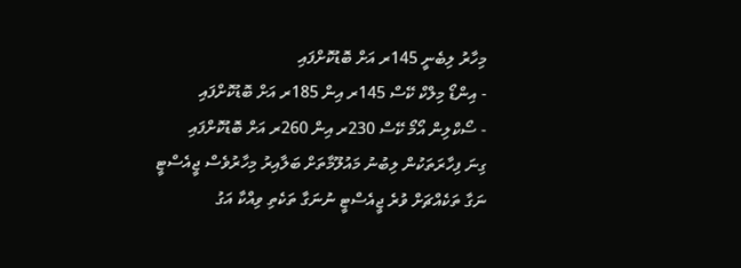މިހާރު ލިބެނީ 145ރ އަށް ބޮޑުކޮށްފައި
- އިންޑޯ މިލްކް ކޭސް 145ރ އިން 185ރ އަށް ބޮޑުކޮށްފައި
- ސޯކްލިން އޯމޯ ކޭސް 230ރ އިން 260ރ އަށް ބޮޑުކޮށްފައި
ގިނަ ފިހާރަތަކުން ލިބުނު މައުލޫމާތަށް ބަލާއިރު މިހާރުވެސް ޖީއެސްޓީ ނަގާ ތަކެއްޗަށް ވުރެ ޖީއެސްޓީ ނުނަގާ ތަކެތި ވިއްކާ އަގު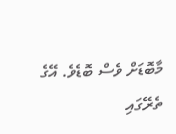މާބޮޑަށް ވެސް ބޮޑެވެ. އޭގެ ތެރޭގައި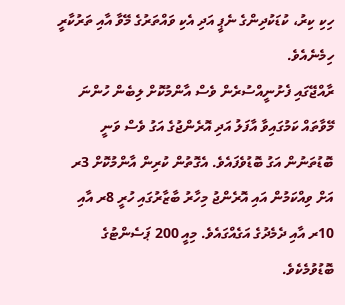ހިކި ކިރު، ކުޑަކުދިންގެ ނެޕީ އަދި އެކި ވައްތަރުގެ މޭވާ އާއި ތަރުކާރީ ހިމެނެއެވެ.
ރާއްޖޭގައި ފެށުނީއްސުރެން ވެސް އާންމުކޮށް ލިބެން ހުންނަ މޭވާތައް ކަމުގައިވާ އާފަލު އަދި އޮރެންޖުގެ އަގު ވެސް ވަނީ ބޮޑުތަނުން އަގު ބޮޑުވެފައެވެ. އެގޮތުން ކުރިން އާންމުކޮށް 3ރ އަށް ވިއްކަމުން އައި އޮރެންޖު މިހާރު ބާޒާރުގައި ހުރީ 8ރ އާއި 10ރ އާއި ދެމެދުގެ އަގެއްގައެވެ. މިއީ 200 ޕަސެންޓުގެ ބޮޑުވުމެކެވެ.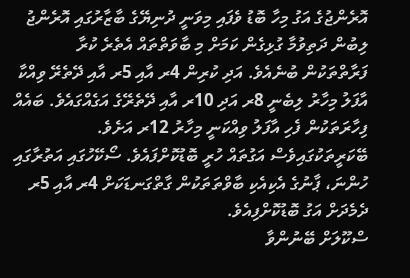އޮރެންޖުގެ އަގު މިހާ ބޮޑު ވެފައި މިވަނީ ދުނިޔޭގެ ބާޒާރުގައި އޮރެންޖު ލިބުން ދަތިވުމާ ގުޅިގެން ކަމަށް މި ބާވަތްތައް އެތެރެ ކުރާ ފަރާތްތަކުން ބުނެއެވެ. އަދި ކުރިން 4ރ އާއި 5ރ އާއި ދޭތެރޭ ވިއްކާ އާފަލު މިހާރު ލިބެނީ 8ރ އަދި 10ރ އާއި ދޭތެރޭގެ އަގެއްގައެވެ. ބައެއް ފިހާރަތަކުން ފެހި އާފަލު ވިއްކަނީ މިހާރު 12ރ އަށެވެ.
ބޭކަރީތަކުގައިވެސް އަގުތައް ހުރީ ބޮޑުކޮށްފައެވެ. ސޯކޭހުގައި އަތުރާގައި ހުންނަ، ޕާނުގެ އެކިއެކި ބާވްތަތަކުން ގާތްގަނޑަކަށް 4ރ އާއި 5ރ ދެމެދަށް އަގު ބޮޑުކޮށްފިއެވެ.
ސްކޫލަށް ބޭނުންވާ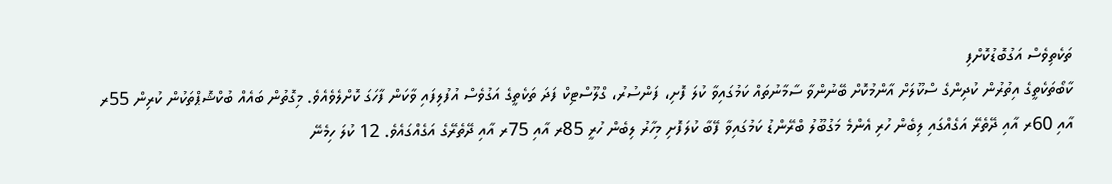ތަކެތިވެސް އަގުބޮޑުކޮށްފި
ކާބޯތަކެތީގެ އިތުރުން ކުދިންގެ ސްކޫލަށް އާންމުކޮށް ބޭނުންވާ ސާމާނުތައް ކަމުގައިވާ ކުލަ ފޮށި، ފަންސުރު، ގްލޫސްޓިކް ފަދަ ތަކެތީގެ އަގުވެސް އުފުލިފައި ވާކަން ފާހަގަ ކޮށްލެވެއެވެ. މިގޮތުން ބައެއް ބުކްޝޮޕްތަކުން ކުރިން 55ރ އާއި 60ރ އާއި ދޭތެރޭ އަގެއްގައި ލިބެން ހުރި އެންމެ މަގުބޫލު ބްރޭންޑު ކަމުގައިވާ ފޭބާ ކުލަފޮށި މިހާރު ލިބެން ހުރީ 85ރ އާއި 75ރ އާއި ދޭތެރޭގެ އަގެއްގައެވެ. 12 ކުލަ ހިމެނޭ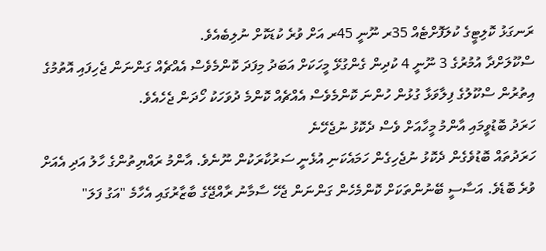ރަނގަޅު ކޮލިޓީގެ ކުލަފޮށްޓެއް 35ރ ނޫނީ 45ރ އަށް ވުރެ ކުޑަކޮށް ނުލިބެއެވެ.
ސްކޫލަށްދާ އުމުރުގެ 3 ނޫނީ 4 ކުދިން ގެންގުޅޭ މީހަކަށް އަބަދު މިފަދަ ކޮންމެވެސް އެއްޗެއް ގަންނަން ޖެހިފައި އޮތުމުގެ އިތުރުން ސްކޫލުގެ ފިލާވަޅާ ގުޅުން ހުންނަ ކޮންމެވެސް އެއްޗެއް ކޮންމެ ދުވަހަކު ހޯދަން ޖެހެއެވެ.
ހަރަދު ބޮޑުވީމައި އާންމު މީހާއަށް ވެސް ދެކޮޅު ނުޖެހޭނެ
ހަރަދުތައް ބޮޑުވެގެން ދެކޮޅު ނުޖެހިގެން ހަމައެކަނި އުޅެނީ ސަރުކާރަކުން ނޫނެވެ. އާންމު ރައްޔިތުންގެ ހާލު އަދި އެއަށް ވުރެ ބޮޑެވެ. އަސާސީ ބޭނުންތަކަށް ކޮންމެހެން ގަންނަން ޖެހޭ ސާމާނު ރާއްޖޭގެ ބާޒާރުގައި އެހާމެ "އަގު ފަލަ"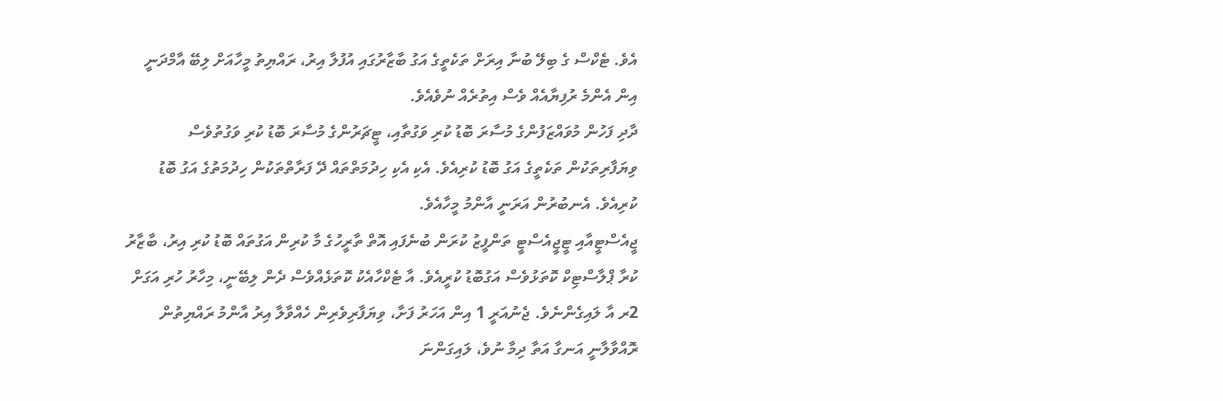އެވެ. ޓެކްސް ގެ ބިލޭ ބުނާ އިރަށް ތަކެތީގެ އަގު ބާޒާރުގައި އުފުލާ އިރު، ރައްޔިތު މީހާއަށް ލިބޭ އާމްދަނީ އިން އެންމެ ރުފިޔާއެއް ވެސް އިތުރެއް ނުވެއެވެ.
ދާދި ފަހުން މުވައްޒަފުންގެ މުސާރަ ބޮޑު ކުރި ވަގުތާއި، ޓީޗަރުންގެ މުސާރަ ބޮޑު ކުރި ވަގުތުވެސް ވިޔަފާރިތަކުން ތަކެތީގެ އަގު ބޮޑު ކުރިއެވެ. އެކި އެކި ހިދުމަތްތައް ދޭ ފަރާތްތަކުން ހިދުމަތުގެ އަގު ބޮޑު ކުރިއެވެ. އެނބުރުން އަރަނީ އާންމު މީހާއެވެ.
ޖީއެސްޓީއާއި ޓީޖީއެސްޓީ ތަންފީޒު ކުރަން ބުނެފައި އޮތް ތާރީހުގެ މާ ކުރިން އަގުތައް ބޮޑު ކުރި އިރު، ބާޒާރު ކުރާ ޕްލާސްޓިކް ކޮތަޅުވެސް އަގުބޮޑު ކުރީއެވެ. އާ ޓެކްހާއެކު ކޮތަޅެއްވެސް ދެން ލިބޭނީ، މިހާރު ހުރި އަގަށް 2ރ އާ ލައިގެންނެވެ. ޖެނުއަރީ 1 އިން އަހަރު ފަށާ، ވިޔަފާރިވެރިން ހެއްވާލާ އިރު އާންމު ރައްޔިތުން ރޮއްވާލާނީ އަނގާ އަތާ ދިމާ ނުވެ، ލައިގަންނަ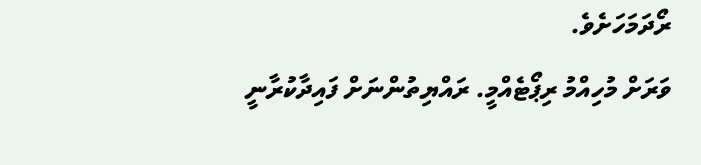ރޯދަމަހަށެވެ.
ވަރަށް މުހިއްމު ރިޕޯޓެއްމީ. ރައްޔިތުންނަށް ފައިދާކުރާނީ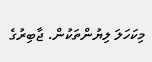މިކަހަލަ ލިޔުންތަކުން. ޖާބިރުގެ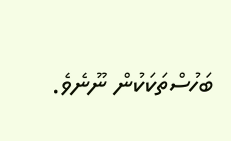ބަހުސްތަކަކުން ނޫނެވެ.